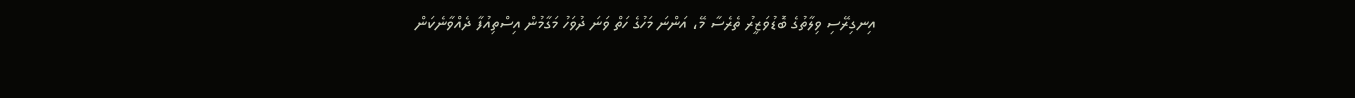އިނގިރޭސި ވިލާތުގެ ބޮޑުވަޒީރު ތެރެސާ މޭ، އަންނަ މަހުގެ ހަތް ވަނަ ދުވަހު މަގާމުން އިސްތިއުފާ ދެއްވާނެކަން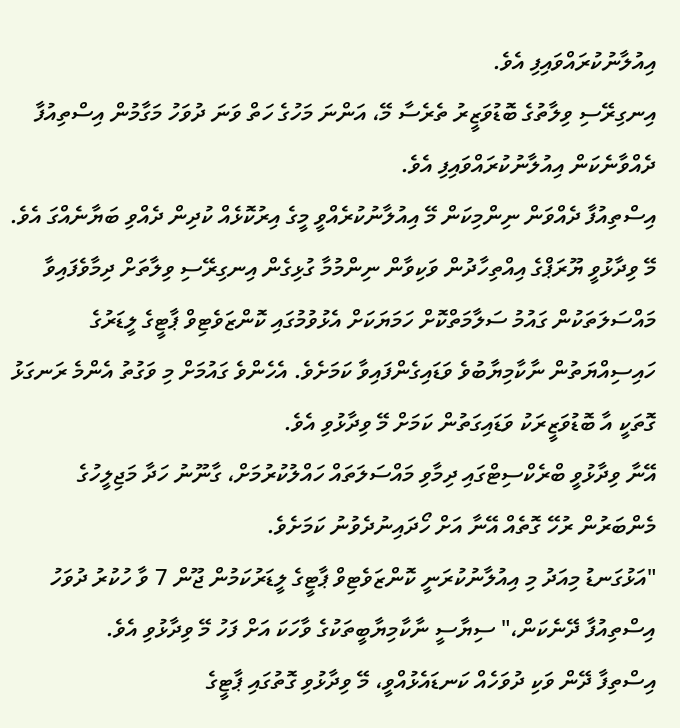އިއުލާނުކުރައްވައިފި އެވެ.
އިނގިރޭސި ވިލާތުގެ ބޮޑުވަޒީރު ތެރެސާ މޭ، އަންނަ މަހުގެ ހަތް ވަނަ ދުވަހު މަގާމުން އިސްތިއުފާ ދެއްވާނެކަން އިއުލާނުކުރައްވައިފި އެވެ.
އިސްތިއުފާ ދެއްވަން ނިންމިކަން މޭ އިއުލާނުކުރެއްވީ މީގެ އިރުކޮޅެއް ކުދިން ދެއްވި ބަޔާނެއްގަ އެވެ.
މޭ ވިދާޅުވީ ޔޫރަޕްގެ އިއްތިހާދުން ވަކިވާން ނިންމުމާ ގުޅިގެން އިނގިރޭސި ވިލާތަށް ދިމާވެފައިވާ މައްސަލަތަކުން ގައުމު ސަލާމަތްކޮށް ހަމަޔަކަށް އެޅުވުމުގައި ކޮންޒަވެޓިވް ޕާޓީގެ ލީޑަރުގެ ހައިސިއްޔަތުން ނާކާމިޔާބުވެ ވަޑައިގެންފައިވާ ކަމަށެވެ. އެހެންވެ ގައުމަށް މި ވަގުތު އެންމެ ރަނގަޅު ގޮތަކީ އާ ބޮޑުވަޒީރަކު ވަޑައިގަތުން ކަމަށް މޭ ވިދާޅުވި އެވެ.
އޭނާ ވިދާޅުވީ ބްރެކްސިޓްގައި ދިމާވި މައްސަލަތައް ހައްލުކުރުމަށް، ގާނޫނު ހަދާ މަޖިލީހުގެ މެންބަރުން ރުހޭ ގޮތެއް އޭނާ އަށް ހޯދައިނުދެވުނު ކަމަށެވެ.
"އަޅުގަނޑު މިއަދު މި އިއުލާނުކުރަނީ ކޮންޒަވެޓިވް ޕާޓީގެ ލީޑަރުކަމުން ޖޫން 7 ވާ ހުކުރު ދުވަހު އިސްތިއުފާ ދޭނެކަން،" ސިޔާސީ ނާކާމިޔާބީތަކުގެ ވާހަކަ އަށް ފަހު މޭ ވިދާޅުވި އެވެ.
އިސްތިފާ ދޭން ވަކި ދުވަހެއް ކަނޑައެޅުއްވީ، މޭ ވިދާޅުވި ގޮތުގައި ޕާޓީގެ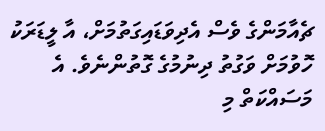ޗެއާމަންގެ ވެސް އެދިވަޑައިގަތުމަށް، އާ ލީޑަރަކު ހޮވުމަށް ވަގުތު ދިނުމުގެ ގޮތުންނެވެ. އެ މަސައްކަތް މި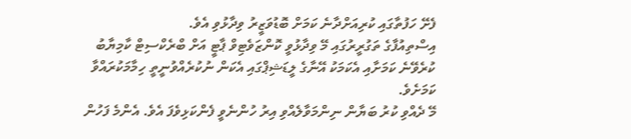ފެށޭ ހަފުތާގައި ކުރިއަށްދާނެ ކަމަށް ބޮޑުވަޒީރު ވިދާޅުވި އެވެ.
އިސްތިއުފާގެ ތަގުރީރުގައި މޭ ވިދާޅުވީ ކޮންޒަވެޓިވް ޕާޓީ އަށް ބްރެކްސިޓް ކާމިޔާބު ކުރެވޭނެ ކަމަށާއި އެކަމަކު އޭނާގެ ލީޑަޝިޕްގައި އެކަން ނުކުރެއްވުނީތީ ހިމާމަކުރައްވާ ކަމަށެވެ.
މޭ ދެއްވި ކުރު ބަޔާން ނިންމަވާލެއްވި އިރު ހުންނެވީ ފެންކަޅިވެފަ އެވެ. އެންމެ ފަހުން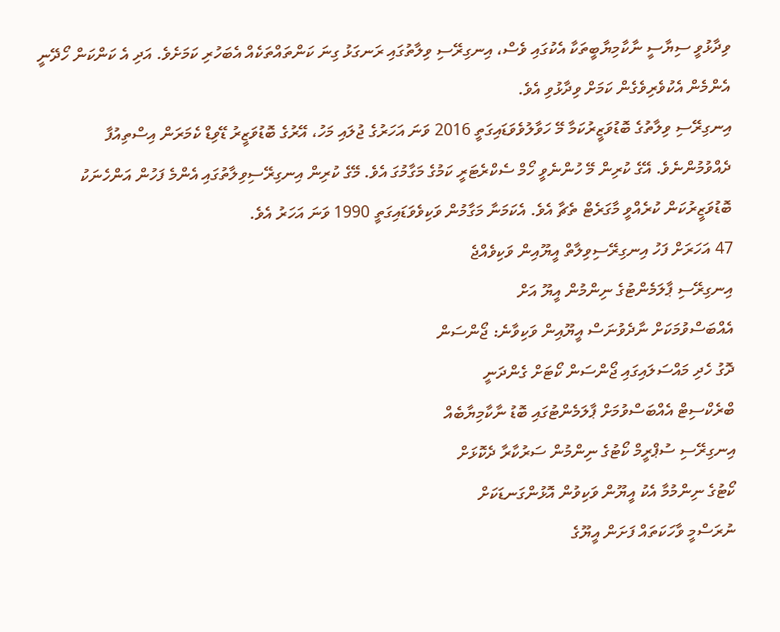ވިދާޅުވީ ސިޔާސީ ނާކާމިޔާބީތަކާ އެކުގައި ވެސް، އިނގިރޭސި ވިލާތުގައި ރަނގަޅު ގިނަ ކަންތައްތަކެއް އެބަހުރި ކަމަށެވެ. އަދި އެ ކަންކަން ހޯދޭނީ އެންމެން އެކުވެރިވެގެން ކަމަށް ވިދާޅުވި އެވެ.
އިނގިރޭސި ވިލާތުގެ ބޮޑުވަޒީރުކަމާ މޭ ހަވާލުވެވަޑައިގަތީ 2016 ވަނަ އަހަރުގެ ޖުލައި މަހު، އޭރުގެ ބޮޑުވަޒީރު ޑޭވިޑް ކެމަރަން އިސްތިއުފާ ދެއްވުމުންނެވެ. އޭގެ ކުރިން މޭ ހުންނެވީ ހޯމް ސެކްރެޓަރީ ކަމުގެ މަގާމުގަ އެވެ. މޭގެ ކުރިން އިނގިރޭސިވިލާތުގައި އެންމެ ފަހުން އަންހެނަކު ބޮޑުވަޒީރުކަން ކުރެއްވީ މާގަރެޓް ތެޗާ އެވެ. އެކަމަނާ މަގާމުން ވަކިވެވަޑައިގަތީ 1990 ވަނަ އަހަރު އެވެ.
47 އަހަރަށް ފަހު އިނގިރޭސިވިލާތް އީޔޫއިން ވަކިވެއްޖެ
އިނގިރޭސި ޕާލަމެންޓުގެ ނިންމުން އީޔޫ އަށް
އެއްބަސްވުމަކަށް ނާދެވުނަސް އީޔޫއިން ވަކިވާނެ: ޖޯންސަން
ދޮގު ހެދި މައްސަލައިގައި ޖޯންސަން ކޯޓަށް ގެންދަނީ
ބްރެކްސިޓް އެއްބަސްވުމަށް ޕާލަމެންޓުގައި ބޮޑު ނާކާމިޔާބެއް
އިނގިރޭސި ސުޕްރީމް ކޯޓުގެ ނިންމުން ސަރުކާރާ ދެކޮޅަށް
ކޯޓުގެ ނިންމުމާ އެކު އީޔޫން ވަކިވުން އޮޅުންގަނޑަކަށް
ނުރަސްމީ ވާހަކަތައް ފަށަން އީޔޫގެ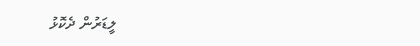ލީޑަރުން ދެކޮޅު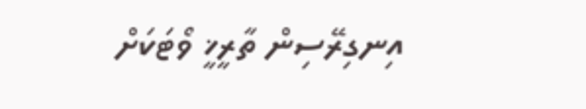އިނގިރޭސިން ތާރީޚީ ވޯޓަކަށް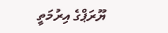ޔޫރަޕްގެ އިރުމަތީ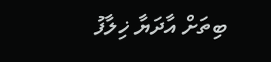ބިތަށް އާދަޔާ ޚިލާފު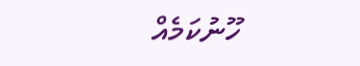ހޫނުކަމެއް